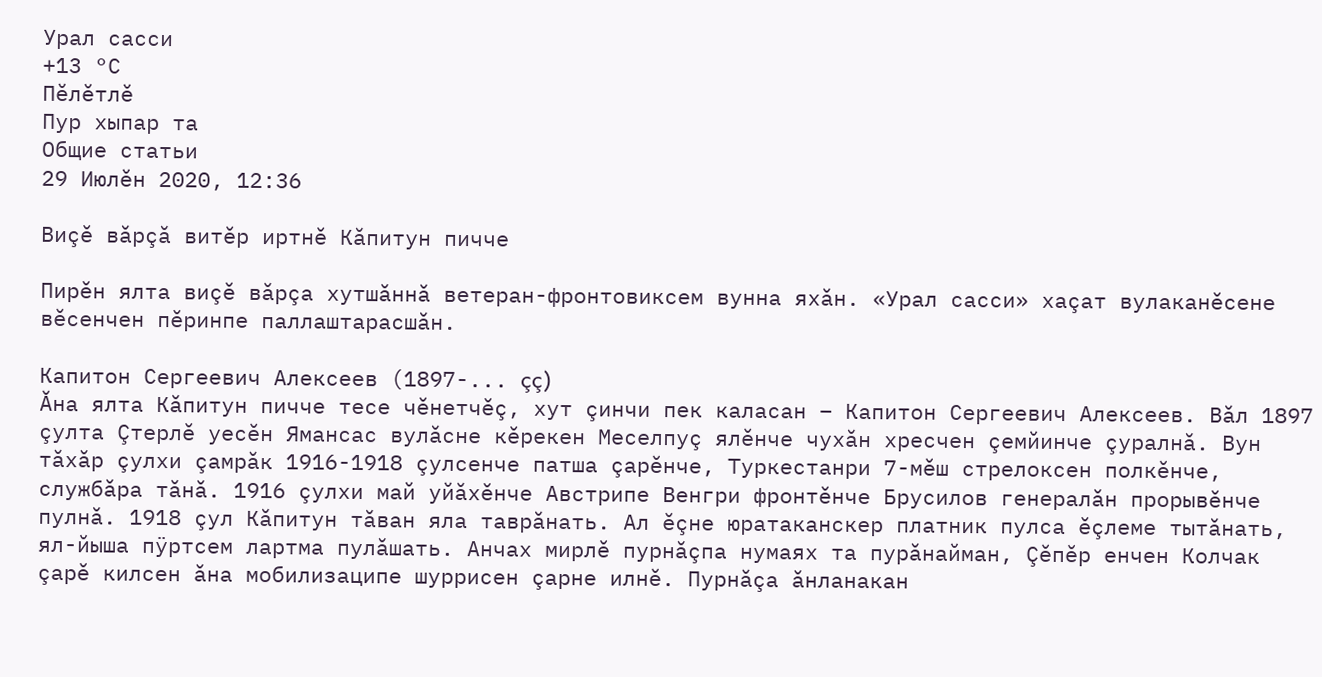Урал сасси
+13 °С
Пӗлӗтлӗ
Пур хыпар та
Общие статьи
29 Июлӗн 2020, 12:36

Виçĕ вăрçă витĕр иртнĕ Кăпитун пичче

Пирĕн ялта виçĕ вăрçа хутшăннă ветеран-фронтовиксем вунна яхăн. «Урал сасси» хаçат вулаканĕсене вĕсенчен пĕринпе паллаштарасшăн.

Капитон Сергеевич Алексеев (1897-... çç)
Ăна ялта Кăпитун пичче тесе чĕнетчĕç, хут çинчи пек каласан – Капитон Сергеевич Алексеев. Вăл 1897 çулта Çтерлĕ уесĕн Ямансас вулăсне кĕрекен Меселпуç ялĕнче чухăн хресчен çемйинче çуралнă. Вун тăхăр çулхи çамрăк 1916-1918 çулсенче патша çарĕнче, Туркестанри 7-мĕш стрелоксен полкĕнче, службăра тăнă. 1916 çулхи май уйăхĕнче Австрипе Венгри фронтĕнче Брусилов генералăн прорывĕнче пулнă. 1918 çул Кăпитун тăван яла таврăнать. Ал ĕçне юратаканскер платник пулса ĕçлеме тытăнать, ял-йыша пÿртсем лартма пулăшать. Анчах мирлĕ пурнăçпа нумаях та пурăнайман, Çĕпĕр енчен Колчак çарĕ килсен ăна мобилизаципе шуррисен çарне илнĕ. Пурнăçа ăнланакан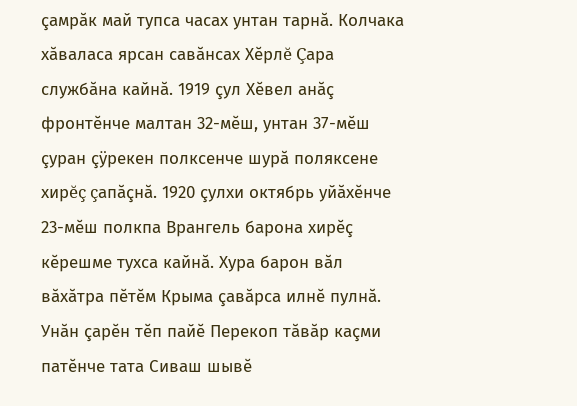çамрăк май тупса часах унтан тарнă. Колчака хăваласа ярсан савăнсах Хĕрлĕ Çара службăна кайнă. 1919 çул Хĕвел анăç фронтĕнче малтан 32-мĕш, унтан 37-мĕш çуран çÿрекен полксенче шурă поляксене хирĕç çапăçнă. 1920 çулхи октябрь уйăхĕнче 23-мĕш полкпа Врангель барона хирĕç кĕрешме тухса кайнă. Хура барон вăл вăхăтра пĕтĕм Крыма çавăрса илнĕ пулнă. Унăн çарĕн тĕп пайĕ Перекоп тăвăр каçми патĕнче тата Сиваш шывĕ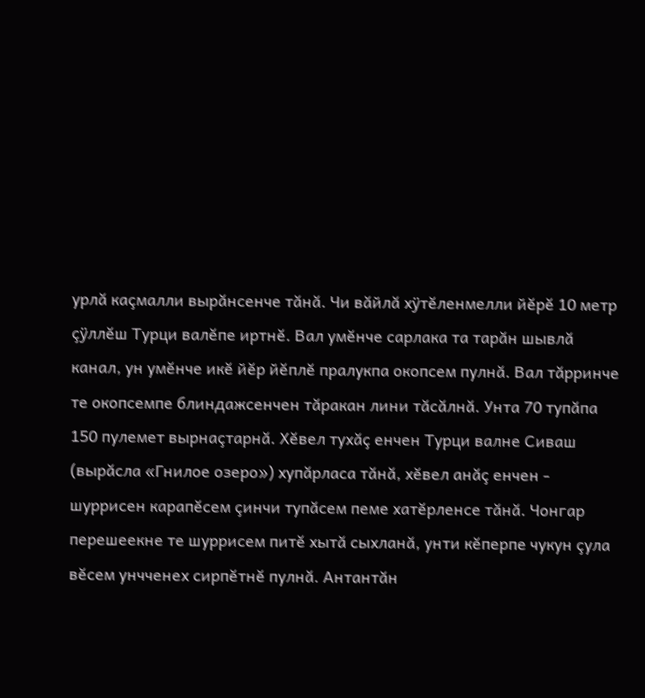урлă каçмалли вырăнсенче тăнă. Чи вăйлă хÿтĕленмелли йĕрĕ 10 метр çÿллĕш Турци валĕпе иртнĕ. Вал умĕнче сарлака та тарăн шывлă канал, ун умĕнче икĕ йĕр йĕплĕ пралукпа окопсем пулнă. Вал тăрринче те окопсемпе блиндажсенчен тăракан лини тăсăлнă. Унта 70 тупăпа 150 пулемет вырнаçтарнă. Хĕвел тухăç енчен Турци валне Сиваш (вырăсла «Гнилое озеро») хупăрласа тăнă, хĕвел анăç енчен - шуррисен карапĕсем çинчи тупăсем пеме хатĕрленсе тăнă. Чонгар перешеекне те шуррисем питĕ хытă сыхланă, унти кĕперпе чукун çула вĕсем унчченех сирпĕтнĕ пулнă. Антантăн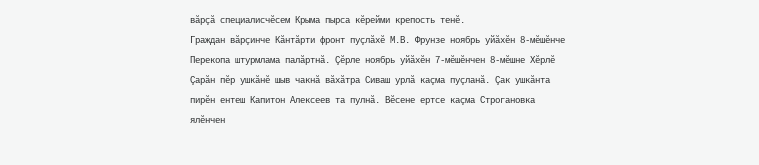вăрçă специалисчĕсем Крыма пырса кĕрейми крепость тенĕ.
Граждан вăрçинче Кăнтăрти фронт пуçлăхĕ М.В. Фрунзе ноябрь уйăхĕн 8-мĕшĕнче Перекопа штурмлама палăртнă. Çĕрле ноябрь уйăхĕн 7-мĕшĕнчен 8-мĕшне Хĕрлĕ Çарăн пĕр ушкăнĕ шыв чакнă вăхăтра Сиваш урлă каçма пуçланă. Çак ушкăнта пирĕн ентеш Капитон Алексеев та пулнă. Вĕсене ертсе каçма Строгановка ялĕнчен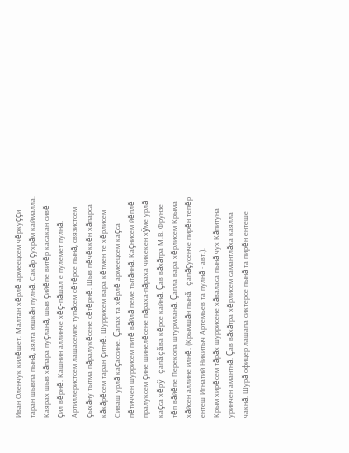Иван Оленчук килĕшет. Малтан хĕрлĕ армеецсем чĕркуççи таран шывпа пынă, аялта юшкăн пулнă. Сакăр çухрăм каймалла. Каярах шыв хăпара пуçланă, шыв çийĕпе витĕр касакан сивĕ çил вĕрнĕ. Кашнин аллинче хĕç-пăшал е пулемет пулнă. Артиллеристсем лашасемпе тупăсем сĕтĕрсе пынă, связистсем çыхăну тытма пăралукĕсене сĕтĕрнĕ. Шыв пĕчĕккĕн хăпарса кăкăрĕсем таран çитнĕ. Шуррисем вара кĕтмен те хĕрлисем Сиваш урлă каçассине. Çапах та хĕрлĕ армеецсем каçса пĕтиччен шуррисем питĕ вăйлă пеме тытăннă. Каçнисем йĕплĕ пралуксем çине шинелĕсене пăраха-пăраха чикекен хÿме урлă каçса хĕрÿ çапăçăва кĕрсе кайнă. Çав вăхăтра М.В. Фрунзе тĕп вăйĕпе Перекопа штурмланă. Çапла вара хĕрлисем Крыма хăйсен аллине илнĕ. (Крымшăн пынă çапăçусенче пирĕн тепĕр ентеш Игнатий Никитыч Артемьев та пулнă - авт.).
Крым хирĕсем тăрăх шуррисене хăваласа пынă чух Кăпитуна уринчен амантнă. Çав вăхăтра хĕрлисем самантлăха каялла чакнă. Шурă офицер лашапа сиктерсе пынă та пирĕн ентеше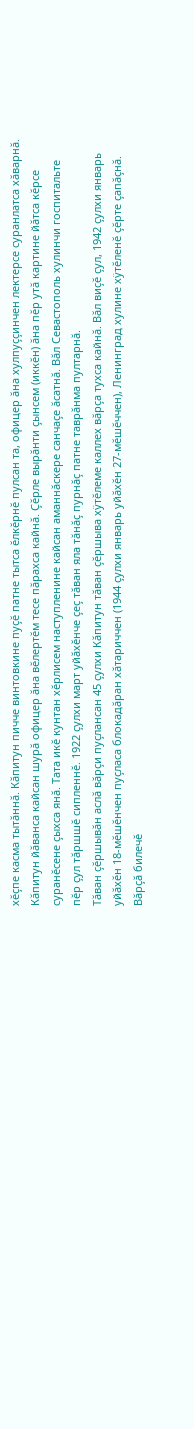хĕçпе касма тытăннă. Кăпитун пичче винтовкине пуçĕ патне тытса ĕлкĕрнĕ пулсан та, офицер ăна хулпуççинчен лектерсе суранлатса хăварнă. Кăпитун йăванса кайсан шурă офицер ăна вĕлертĕм тесе пăрахса кайнă. Çĕрле вырăнти çынсем (иккĕн) ăна пĕр утă картине йăтса кĕрсе суранĕсене çыхса янă. Тата икĕ кунтан хĕрлисем наступленине кайсан аманнăскере санчаçе ăсатнă. Вăл Севастополь хулинчи госпитальте пĕр çул тăршшĕ сипленнĕ. 1922 çулхи март уйăхĕнче çеç тăван яла тăнăç пурнăç патне таврăнма пултарнă.
Тăван çĕршывăн аслă вăрçи пуçлансан 45 çулхи Кăпитун тăван çĕршыва хÿтĕлеме каллех вăрçа тухса кайнă. Вăл виçĕ çул, 1942 çулхи январь уйăхĕн 18-мĕшĕнчен пуçласа блокадăран хăтариччен (1944 çулхи январь уйăхĕн 27-мĕшĕччен), Ленинград хулине хÿтĕленĕ çĕрте çапăçнă. Вăрçă билечĕ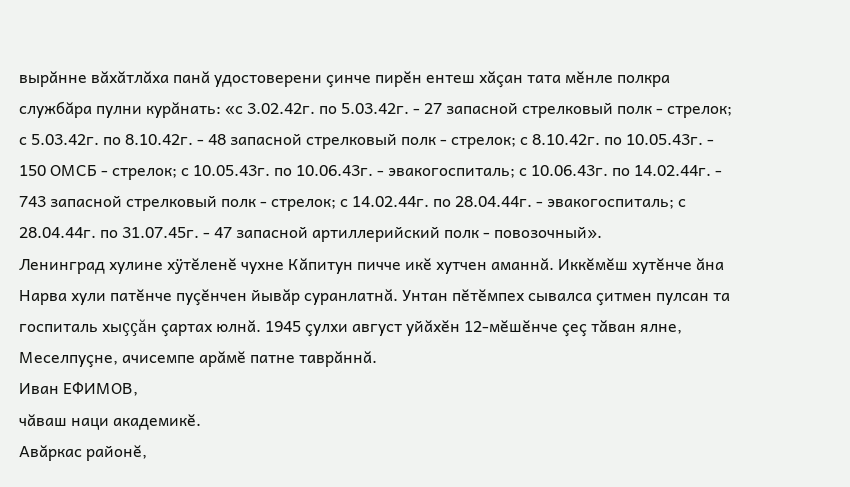вырăнне вăхăтлăха панă удостоверени çинче пирĕн ентеш хăçан тата мĕнле полкра службăра пулни курăнать: «с 3.02.42г. по 5.03.42г. - 27 запасной стрелковый полк - стрелок; с 5.03.42г. по 8.10.42г. - 48 запасной стрелковый полк - стрелок; с 8.10.42г. по 10.05.43г. - 150 ОМСБ - стрелок; с 10.05.43г. по 10.06.43г. - эвакогоспиталь; с 10.06.43г. по 14.02.44г. - 743 запасной стрелковый полк - стрелок; с 14.02.44г. по 28.04.44г. - эвакогоспиталь; с 28.04.44г. по 31.07.45г. - 47 запасной артиллерийский полк - повозочный».
Ленинград хулине хÿтĕленĕ чухне Кăпитун пичче икĕ хутчен аманнă. Иккĕмĕш хутĕнче ăна Нарва хули патĕнче пуçĕнчен йывăр суранлатнă. Унтан пĕтĕмпех сывалса çитмен пулсан та госпиталь хыççăн çартах юлнă. 1945 çулхи август уйăхĕн 12-мĕшĕнче çеç тăван ялне, Меселпуçне, ачисемпе арăмĕ патне таврăннă.
Иван ЕФИМОВ,
чăваш наци академикĕ.
Авăркас районĕ,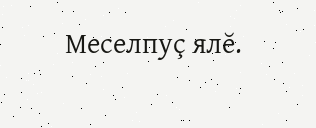Меселпуç ялĕ.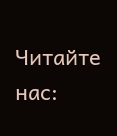Читайте нас: